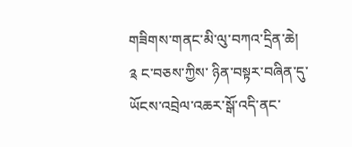གཟིགས་གནང་མི་ལུ་བཀའ་དྲིན་ཆེ།
༉ ང་བཅས་ཀྱིས་ ཉིན་བསྟར་བཞིན་དུ་
ཡོངས་འབྲེལ་འཆར་སྒོ་འདི་ནང་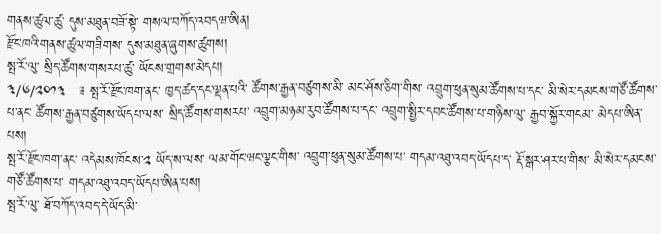གནས་ཚུལ་ཚུ་ དུས་མཐུན་བཟོ་སྟེ་ གསལ་བཀོད་འབདཝ་ཨིན།
རྫོང་ཁའི་གནས་ཚུལ་གཟིགས་ དུས་མཐུན་ཞུགས་ཚུགས།
སྤ་རོ་ལུ་ སྲིད་ཚོགས་གསརཔ་ཚུ་ ཡོངས་གྲགས་མེདཔ།
༣/༦/༢༠༡༣   ༉ སྤ་རོ་རྫོང་ཁག་ནང་ ཁྱད་ཚད་དང་ལྡན་པའི་ ཚོགས་རྒྱན་བཙུགས་མི་ མང་ཤོས་ཅིག་གིས་ འབྲུག་ཕུན་སུམ་ཚོགས་པ་དང་ མི་སེར་དམངས་གཙོ་ཚོགས་པ་ནང་ ཚོགས་རྒྱན་བཙུགས་ཡོདཔ་ལས་ སྲིད་ཚོགས་གསརཔ་ འབྲུག་མཉམ་རུབ་ཚོགས་པ་དང་ འབྲུག་སྤྱིར་དབང་ཚོགས་པ་གཉིས་ལུ་ རྒྱབ་སྐྱོར་གངམ་ མེདཔ་ཨིན་པས།
སྤ་རོ་རྫོང་ཁག་ནང་ འདེམས་ཁོངས་༢ ཡོད་ས་ལས་ ལམ་གོང་ཝང་ལྕང་གིས་ འབྲུག་ཕུན་སུམ་ཚོགས་པ་ གདམ་འཐུ་འབད་ཡོདཔ་ད་ རྡོ་སྒར་ཤར་པ་གིས་ མི་སེར་དམངས་གཙོ་ཚོགས་པ་ གདམ་འཐུ་འབད་ཡོདཔ་ཨིན་པས།
སྤ་རོ་ལུ་ ཐོ་བཀོད་འབད་དེ་ཡོད་མི་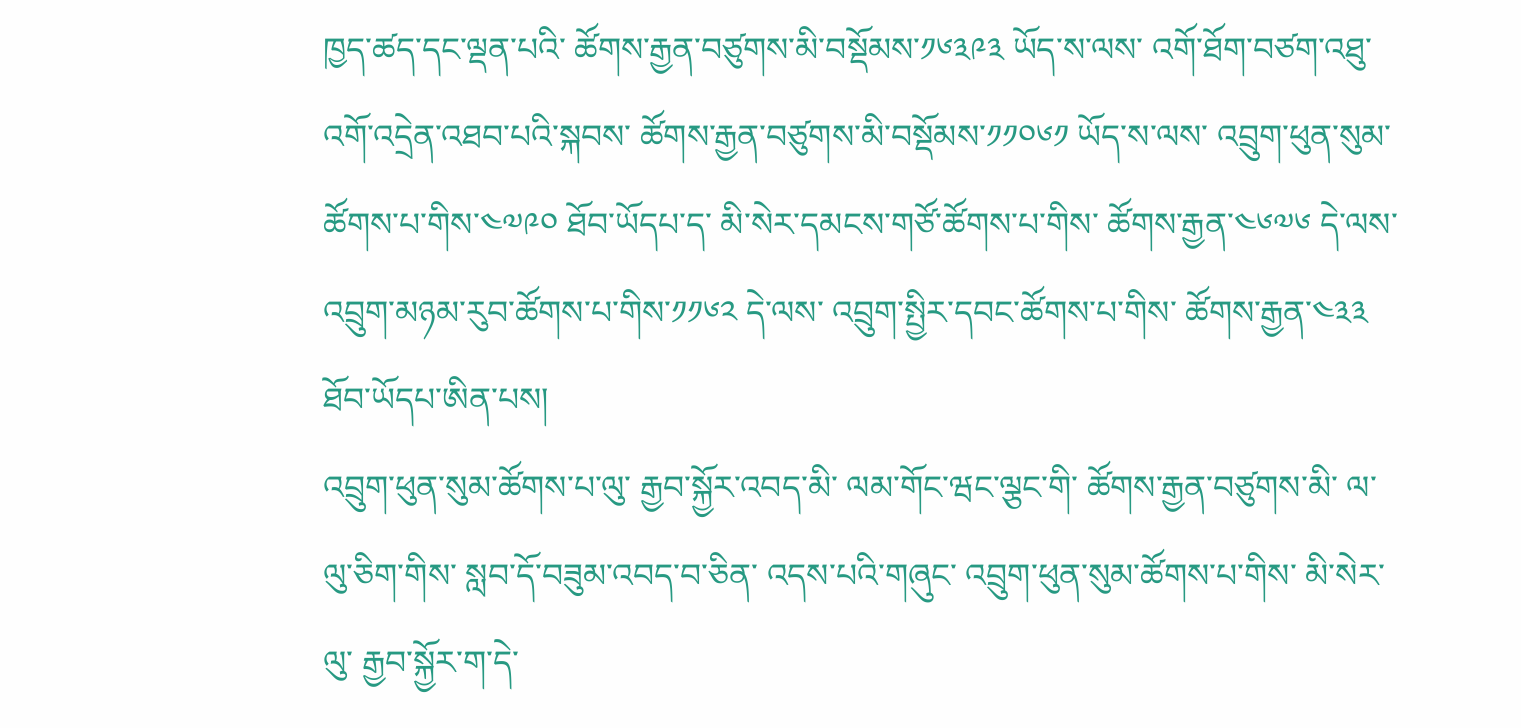ཁྱད་ཚད་དང་ལྡན་པའི་ ཚོགས་རྒྱན་བཙུགས་མི་བསྡོམས་༡༦༣༩༣ ཡོད་ས་ལས་ འགོ་ཐོག་བཙག་འཐུ་འགོ་འདྲེན་འཐབ་པའི་སྐབས་ ཚོགས་རྒྱན་བཙུགས་མི་བསྡོམས་༡༡༠༦༡ ཡོད་ས་ལས་ འབྲུག་ཕུན་སུམ་ཚོགས་པ་གིས་༤༧༩༠ ཐོབ་ཡོདཔ་ད་ མི་སེར་དམངས་གཙོ་ཚོགས་པ་གིས་ ཚོགས་རྒྱན་༤༦༧༦ དེ་ལས་ འབྲུག་མཉམ་རུབ་ཚོགས་པ་གིས་༡༡༦༢ དེ་ལས་ འབྲུག་སྤྱིར་དབང་ཚོགས་པ་གིས་ ཚོགས་རྒྱན་༤༣༣ ཐོབ་ཡོདཔ་ཨིན་པས།
འབྲུག་ཕུན་སུམ་ཚོགས་པ་ལུ་ རྒྱབ་སྐྱོར་འབད་མི་ ལམ་གོང་ཝང་ལྕང་གི་ ཚོགས་རྒྱན་བཙུགས་མི་ ལ་ལུ་ཅིག་གིས་ སླབ་དོ་བཟུམ་འབད་བ་ཅིན་ འདས་པའི་གཞུང་ འབྲུག་ཕུན་སུམ་ཚོགས་པ་གིས་ མི་སེར་ལུ་ རྒྱབ་སྐྱོར་ག་དེ་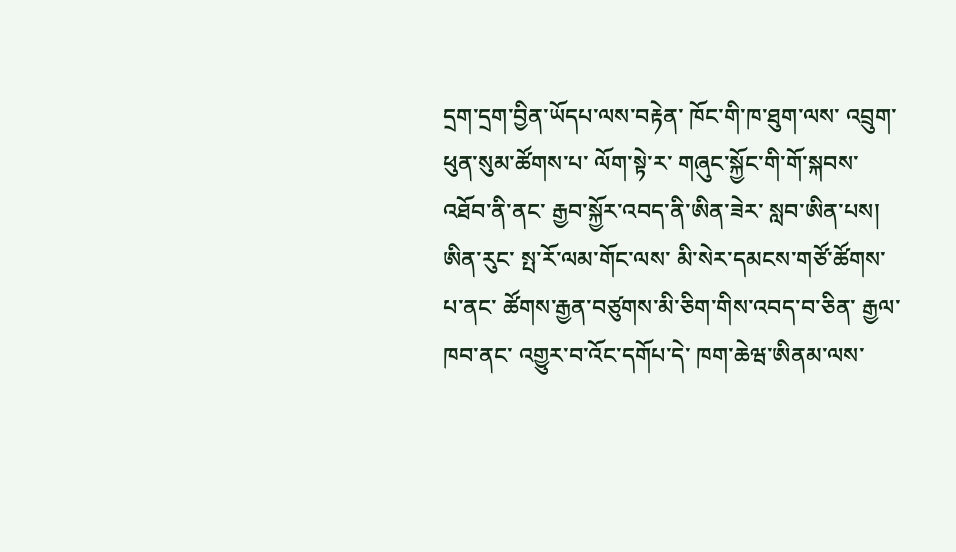དྲག་དྲག་བྱིན་ཡོདཔ་ལས་བརྟེན་ ཁོང་གི་ཁ་ཐུག་ལས་ འབྲུག་ཕུན་སུམ་ཚོགས་པ་ ལོག་སྟེ་ར་ གཞུང་སྐྱོང་གི་གོ་སྐབས་འཐོབ་ནི་ནང་ རྒྱབ་སྐྱོར་འབད་ནི་ཨིན་ཟེར་ སླབ་ཨིན་པས།
ཨིན་རུང་ སྤ་རོ་ལམ་གོང་ལས་ མི་སེར་དམངས་གཙོ་ཚོགས་པ་ནང་ ཚོགས་རྒྱན་བཙུགས་མི་ཅིག་གིས་འབད་བ་ཅིན་ རྒྱལ་ཁབ་ནང་ འགྱུར་བ་འོང་དགོཔ་དེ་ ཁག་ཆེཝ་ཨིནམ་ལས་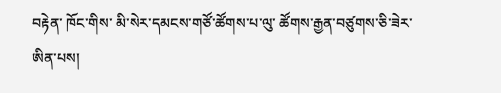བརྟེན་ ཁོང་གིས་ མི་སེར་དམངས་གཙོ་ཚོགས་པ་ལུ་ ཚོགས་རྒྱན་བཙུགས་ཅི་ཟེར་ཨིན་པས།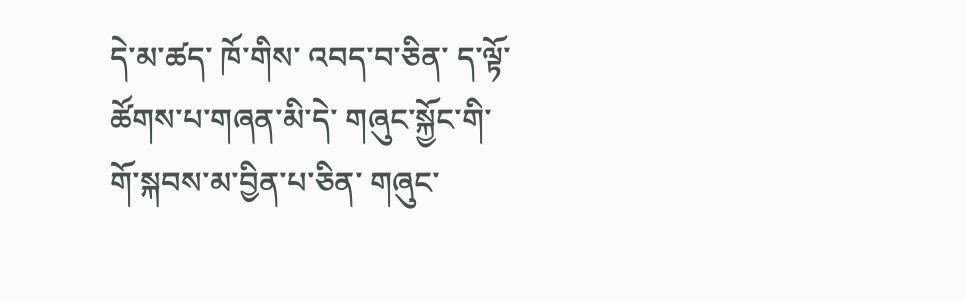དེ་མ་ཚད་ ཁོ་གིས་ འབད་བ་ཅིན་ ད་ལྟོ་ ཚོགས་པ་གཞན་མི་དེ་ གཞུང་སྐྱོང་གི་ གོ་སྐབས་མ་བྱིན་པ་ཅིན་ གཞུང་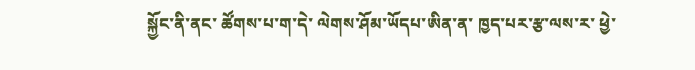སྐྱོང་ནི་ནང་ ཚོགས་པ་ག་དེ་ ལེགས་ཤོམ་ཡོདཔ་ཨིན་ན་ ཁྱད་པར་རྩ་ལས་ར་ ཕྱེ་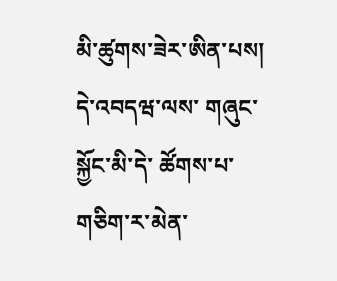མི་ཚུགས་ཟེར་ཨིན་པས།
དེ་འབདཝ་ལས་ གཞུང་སྐྱོང་མི་དེ་ ཚོགས་པ་གཅིག་ར་མེན་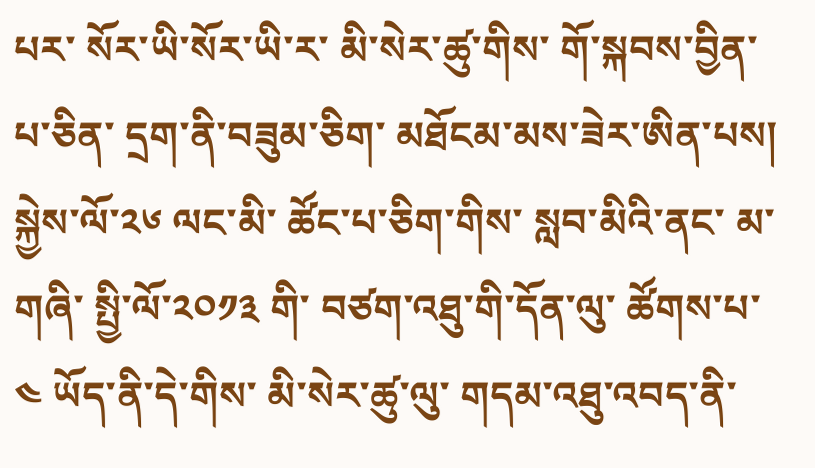པར་ སོར་ཡི་སོར་ཡི་ར་ མི་སེར་ཚུ་གིས་ གོ་སྐབས་བྱིན་པ་ཅིན་ དྲག་ནི་བཟུམ་ཅིག་ མཐོངམ་མས་ཟེར་ཨིན་པས།
སྐྱེས་ལོ་༢༦ ལང་མི་ ཚོང་པ་ཅིག་གིས་ སླབ་མིའི་ནང་ མ་གཞི་ སྤྱི་ལོ་༢༠༡༣ གི་ བཙག་འཐུ་གི་དོན་ལུ་ ཚོགས་པ་༤ ཡོད་ནི་དེ་གིས་ མི་སེར་ཚུ་ལུ་ གདམ་འཐུ་འབད་ནི་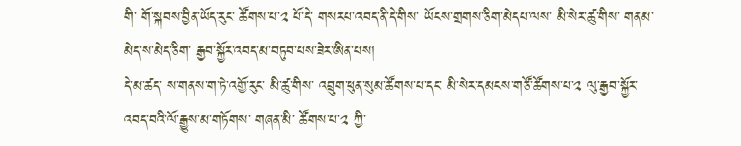གི་ གོ་སྐབས་བྱིན་ཡོད་རུང་ ཚོགས་པ་༢ པོ་དེ་ གསརཔ་འབད་ནི་དེ་གིས་ ཡོངས་གྲགས་ཅིག་མེདཔ་ལས་ མི་སེར་ཚུ་གིས་ གནམ་མེད་ས་མེད་ཅིག་ རྒྱབ་སྐྱོར་འབད་མ་བཏུབ་པས་ཟེར་ཨིན་པས།
དེ་མ་ཚད་ ས་གནས་ག་ཏེ་འགྱོ་རུང་ མི་ཚུ་གིས་ འབྲུག་ཕུན་སུམ་ཚོགས་པ་དང་ མི་སེར་དམངས་གཙོ་ཚོགས་པ་༢ ལུ་རྒྱབ་སྐྱོར་འབད་བའི་ལོ་རྒྱུས་མ་གཏོགས་ གཞན་མི་ ཚོགས་པ་༢ ཀྱི་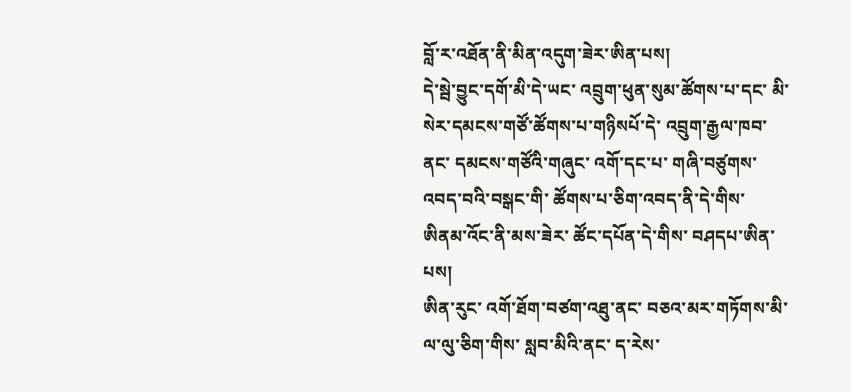བློ་ར་འཐོན་ནི་མིན་འདུག་ཟེར་ཨིན་པས།
དེ་སྦེ་བྱུང་དགོ་མི་དེ་ཡང་ འབྲུག་ཕུན་སུམ་ཚོགས་པ་དང་ མི་སེར་དམངས་གཙོ་ཚོགས་པ་གཉིསཔོ་དེ་ འབྲུག་རྒྱལ་ཁབ་ནང་ དམངས་གཙོའི་གཞུང་ འགོ་དང་པ་ གཞི་བཙུགས་འབད་བའི་བསྒང་གི་ ཚོགས་པ་ཅིག་འབད་ནི་དེ་གིས་ ཨིནམ་འོང་ནི་མས་ཟེར་ ཚོང་དཔོན་དེ་གིས་ བཤདཔ་ཨིན་པས།
ཨིན་རུང་ འགོ་ཐོག་བཙག་འཐུ་ནང་ བཅའ་མར་གཏོགས་མི་ ལ་ལུ་ཅིག་གིས་ སླབ་མིའི་ནང་ ད་རེས་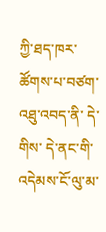ཀྱི་ཐད་ཁར་ ཚོགས་པ་བཙག་འཐུ་འབད་ནི་ དེ་གིས་ དེ་ནང་གི་ འདེམས་ངོ་ལུ་མ་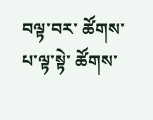བལྟ་བར་ ཚོགས་པ་ལྟ་སྟེ་ ཚོགས་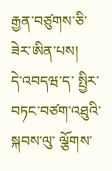རྒྱན་བཙུགས་ཅི་ཟེར་ཨིན་པས།
དེ་འབདཝ་ད་ སྤྱིར་བཏང་བཙག་འཐུའི་སྐབས་ལུ་ ལྕོགས་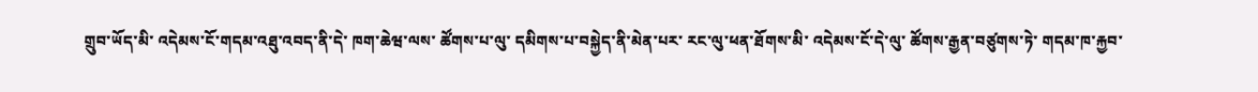གྲུབ་ཡོད་མི་ འདེམས་ངོ་གདམ་འཐུ་འབད་ནི་དེ་ ཁག་ཆེཝ་ལས་ ཚོགས་པ་ལུ་ དམིགས་པ་བསྐྱེད་ནི་མེན་པར་ རང་ལུ་ཕན་ཐོགས་མི་ འདེམས་ངོ་དེ་ལུ་ ཚོགས་རྒྱན་བཙུགས་ཏེ་ གདམ་ཁ་རྐྱབ་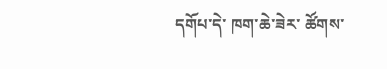དགོཔ་དེ་ ཁག་ཆེ་ཟེར་ ཚོགས་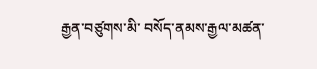རྒྱན་བཙུགས་མི་ བསོད་ནམས་རྒྱལ་མཚན་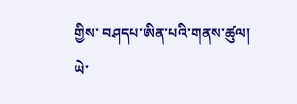གྱིས་ བཤདཔ་ཨིན་པའི་གནས་ཚུལ།
ཡེ་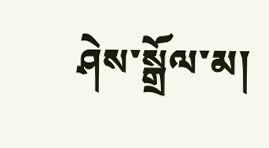ཤེས་སྒྲོལ་མ།